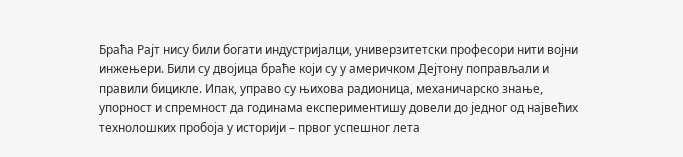Браћа Рајт нису били богати индустријалци, универзитетски професори нити војни инжењери. Били су двојица браће који су у америчком Дејтону поправљали и правили бицикле. Ипак, управо су њихова радионица, механичарско знање, упорност и спремност да годинама експериментишу довели до једног од највећих технолошких пробоја у историји – првог успешног лета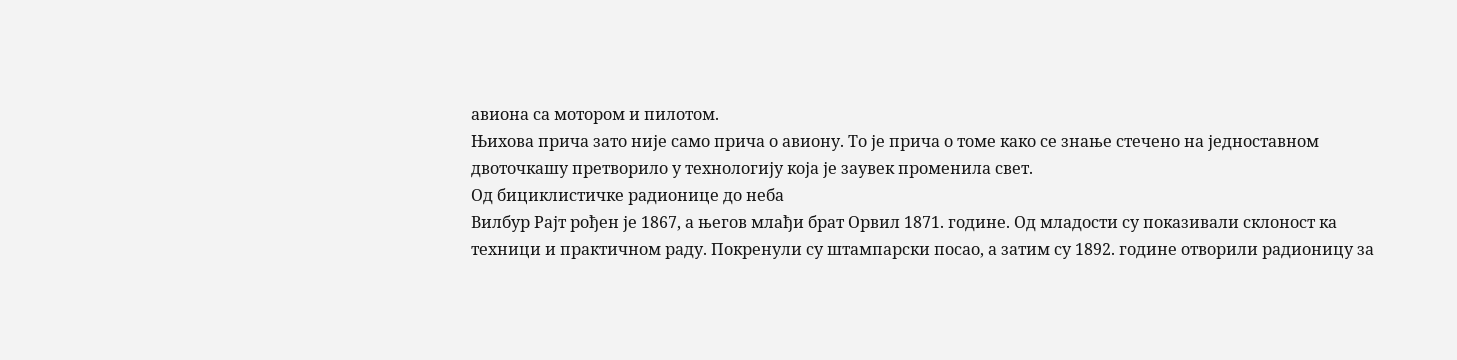авиона са мотором и пилотом.
Њихова прича зато није само прича о авиону. То је прича о томе како се знање стечено на једноставном двоточкашу претворило у технологију која је заувек променила свет.
Од бициклистичке радионице до неба
Вилбур Рајт рођен је 1867, а његов млађи брат Орвил 1871. године. Од младости су показивали склоност ка техници и практичном раду. Покренули су штампарски посао, а затим су 1892. године отворили радионицу за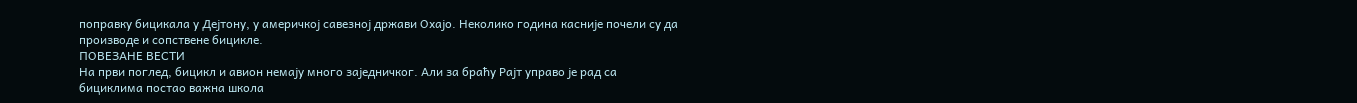поправку бицикала у Дејтону, у америчкој савезној држави Охајо. Неколико година касније почели су да производе и сопствене бицикле.
ПОВЕЗАНЕ ВЕСТИ
На први поглед, бицикл и авион немају много заједничког. Али за браћу Рајт управо је рад са бициклима постао важна школа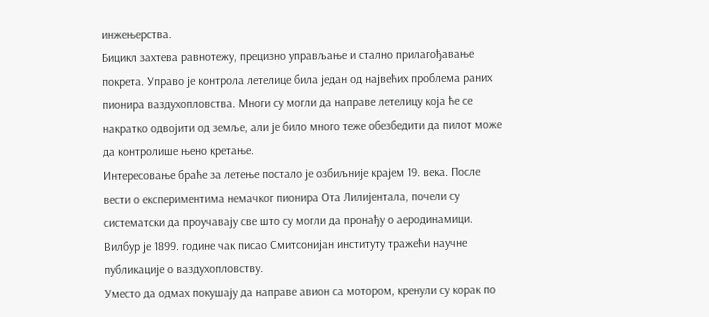инжењерства.
Бицикл захтева равнотежу, прецизно управљање и стално прилагођавање покрета. Управо је контрола летелице била један од највећих проблема раних пионира ваздухопловства. Многи су могли да направе летелицу која ће се накратко одвојити од земље, али је било много теже обезбедити да пилот може да контролише њено кретање.
Интересовање браће за летење постало је озбиљније крајем 19. века. После вести о експериментима немачког пионира Ота Лилијентала, почели су систематски да проучавају све што су могли да пронађу о аеродинамици. Вилбур је 1899. године чак писао Смитсонијан институту тражећи научне публикације о ваздухопловству.
Уместо да одмах покушају да направе авион са мотором, кренули су корак по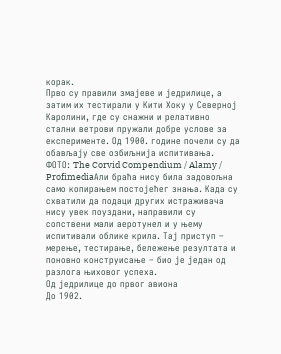корак.
Прво су правили змајеве и једрилице, а затим их тестирали у Кити Хоку у Северној Каролини, где су снажни и релативно стални ветрови пружали добре услове за експерименте. Од 1900. године почели су да обављају све озбиљнија испитивања.
ФОТО: The Corvid Compendium / Alamy / ProfimediaАли браћа нису била задовољна само копирањем постојећег знања. Када су схватили да подаци других истраживача нису увек поуздани, направили су сопствени мали аеротунел и у њему испитивали облике крила. Тај приступ – мерење, тестирање, бележење резултата и поновно конструисање – био је један од разлога њиховог успеха.
Од једрилице до првог авиона
До 1902.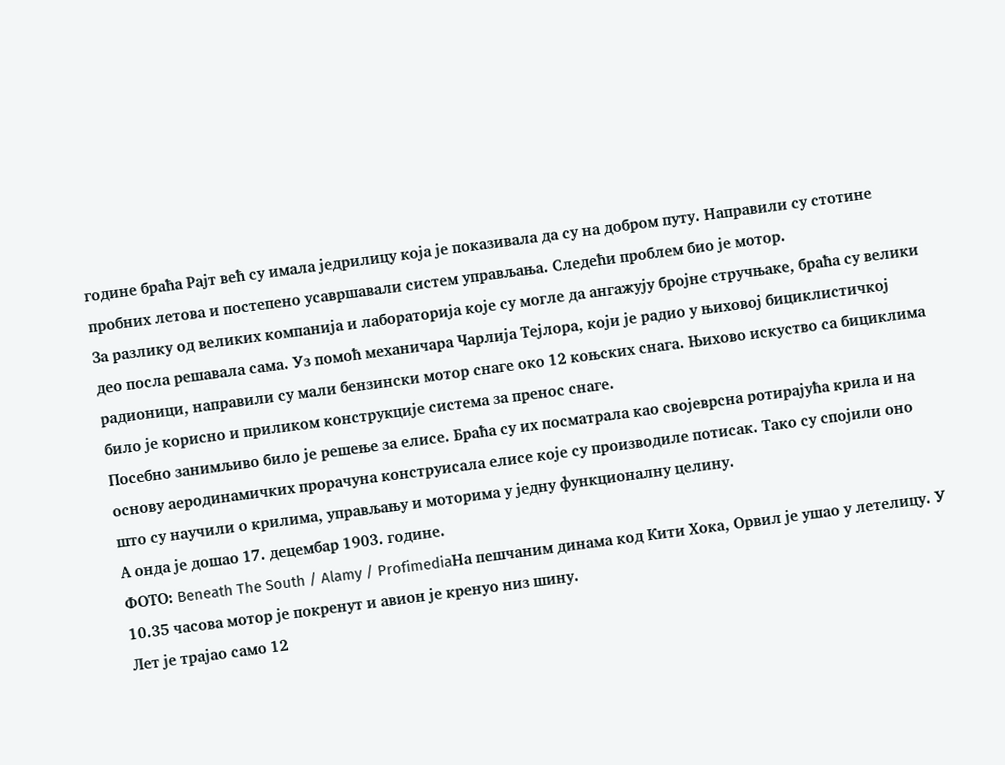године браћа Рајт већ су имала једрилицу која је показивала да су на добром путу. Направили су стотине пробних летова и постепено усавршавали систем управљања. Следећи проблем био је мотор.
За разлику од великих компанија и лабораторија које су могле да ангажују бројне стручњаке, браћа су велики део посла решавала сама. Уз помоћ механичара Чарлија Тејлора, који је радио у њиховој бициклистичкој радионици, направили су мали бензински мотор снаге око 12 коњских снага. Њихово искуство са бициклима било је корисно и приликом конструкције система за пренос снаге.
Посебно занимљиво било је решење за елисе. Браћа су их посматрала као својеврсна ротирајућа крила и на основу аеродинамичких прорачуна конструисала елисе које су производиле потисак. Тако су спојили оно што су научили о крилима, управљању и моторима у једну функционалну целину.
А онда је дошао 17. децембар 1903. године.
ФОТО: Beneath The South / Alamy / ProfimediaНа пешчаним динама код Кити Хока, Орвил је ушао у летелицу. У 10.35 часова мотор је покренут и авион је кренуо низ шину.
Лет је трајао само 12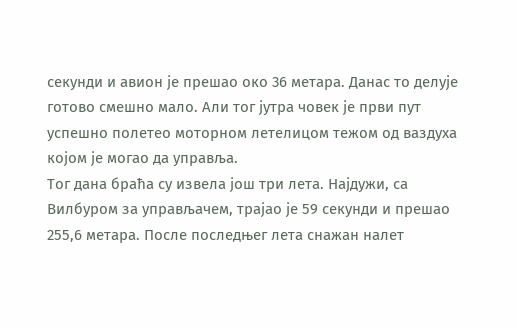секунди и авион је прешао око 36 метара. Данас то делује готово смешно мало. Али тог јутра човек је први пут успешно полетео моторном летелицом тежом од ваздуха којом је могао да управља.
Тог дана браћа су извела још три лета. Најдужи, са Вилбуром за управљачем, трајао је 59 секунди и прешао 255,6 метара. После последњег лета снажан налет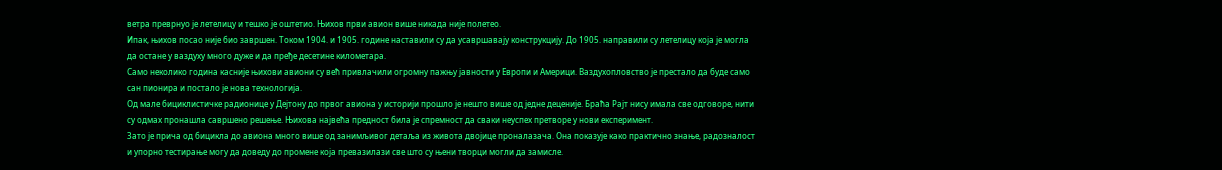ветра преврнуо је летелицу и тешко је оштетио. Њихов први авион више никада није полетео.
Ипак, њихов посао није био завршен. Током 1904. и 1905. године наставили су да усавршавају конструкцију. До 1905. направили су летелицу која је могла да остане у ваздуху много дуже и да пређе десетине километара.
Само неколико година касније њихови авиони су већ привлачили огромну пажњу јавности у Европи и Америци. Ваздухопловство је престало да буде само сан пионира и постало је нова технологија.
Од мале бициклистичке радионице у Дејтону до првог авиона у историји прошло је нешто више од једне деценије. Браћа Рајт нису имала све одговоре, нити су одмах пронашла савршено решење. Њихова највећа предност била је спремност да сваки неуспех претворе у нови експеримент.
Зато је прича од бицикла до авиона много више од занимљивог детаља из живота двојице проналазача. Она показује како практично знање, радозналост и упорно тестирање могу да доведу до промене која превазилази све што су њени творци могли да замисле.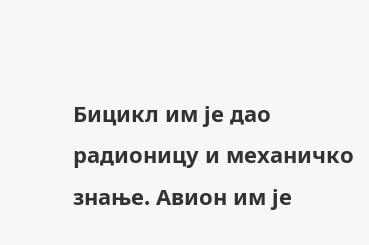Бицикл им је дао радионицу и механичко знање. Авион им је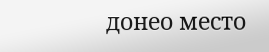донео место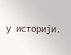у историји.